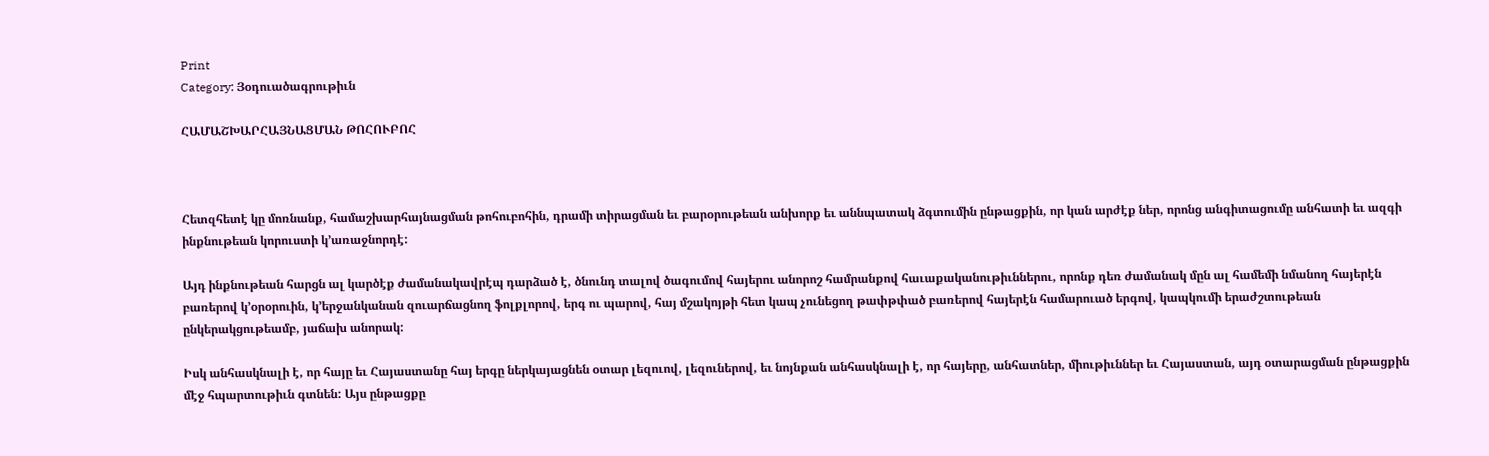Print
Category: Յօդուածագրութիւն

ՀԱՄԱՇԽԱՐՀԱՅՆԱՑՄԱՆ ԹՈՀՈՒԲՈՀ



Հետզհետէ կը մոռնանք, համաշխարհայնացման թոհուբոհին, դրամի տիրացման եւ բարօրութեան անխորք եւ աննպատակ ձգտումին ընթացքին, որ կան արժէք ներ, որոնց անգիտացումը անհատի եւ ազգի ինքնութեան կորուստի կ’առաջնորդէ:

Այդ ինքնութեան հարցն ալ կարծէք ժամանակավրէպ դարձած է, ծնունդ տալով ծագումով հայերու անորոշ համրանքով հաւաքականութիւններու, որոնք դեռ ժամանակ մըն ալ համեմի նմանող հայերէն բառերով կ’օրօրուին, կ’երջանկանան զուարճացնող ֆոլքլորով, երգ ու պարով, հայ մշակոյթի հետ կապ չունեցող թափթփած բառերով հայերէն համարուած երգով, կապկումի երաժշտութեան ընկերակցութեամբ, յաճախ անորակ:

Իսկ անհասկնալի է, որ հայը եւ Հայաստանը հայ երգը ներկայացնեն օտար լեզուով, լեզուներով, եւ նոյնքան անհասկնալի է, որ հայերը, անհատներ, միութիւններ եւ Հայաստան, այդ օտարացման ընթացքին մէջ հպարտութիւն գտնեն: Այս ընթացքը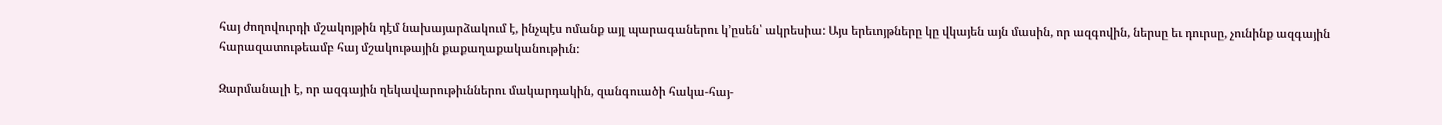հայ ժողովուրդի մշակոյթին դէմ նախայարձակում է, ինչպէս ոմանք այլ պարագաներու կ’ըսեն՝ ակրեսիա: Այս երեւոյթները կը վկայեն այն մասին, որ ազգովին, ներսը եւ դուրսը, չունինք ազգային հարազատութեամբ հայ մշակութային քաքաղաքականութիւն:

Զարմանալի է, որ ազգային ղեկավարութիւններու մակարդակին, զանգուածի հակա-հայ-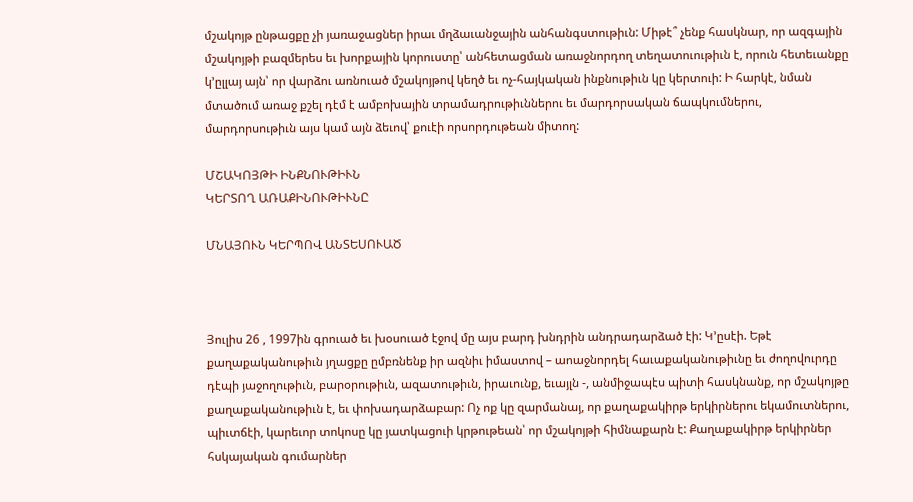մշակոյթ ընթացքը չի յառաջացներ իրաւ մղձաւանջային անհանգստութիւն: Միթէ՞ չենք հասկնար, որ ազգային մշակոյթի բազմերես եւ խորքային կորուստը՝ անհետացման առաջնորդող տեղատուութիւն է, որուն հետեւանքը կ’ըլլայ այն՝ որ վարձու առնուած մշակոյթով կեղծ եւ ոչ-հայկական ինքնութիւն կը կերտուի: Ի հարկէ, նման մտածում առաջ քշել դէմ է ամբոխային տրամադրութիւններու եւ մարդորսական ճապկումներու, մարդորսութիւն այս կամ այն ձեւով՝ քուէի որսորդութեան միտող:

ՄՇԱԿՈՅԹԻ ԻՆՔՆՈՒԹԻՒՆ
ԿԵՐՏՈՂ ԱՌԱՔԻՆՈՒԹԻՒՆԸ

ՄՆԱՅՈՒՆ ԿԵՐՊՈՎ ԱՆՏԵՍՈՒԱԾ



Յուլիս 26 , 1997ին գրուած եւ խօսուած էջով մը այս բարդ խնդրին անդրադարձած էի: Կ’ըսէի. Եթէ քաղաքականութիւն յղացքը ըմբռնենք իր ազնիւ իմաստով – աոաջնորդել հաւաքականութիւնը եւ ժողովուրդը դէպի յաջողութիւն, բարօրութիւն, ազատութիւն, իրաւունք, եւայլն -, անմիջապէս պիտի հասկնանք, որ մշակոյթը քաղաքականութիւն է, եւ փոխադարձաբար: Ոչ ոք կը զարմանայ, որ քաղաքակիրթ երկիրներու եկամուտներու, պիւտճէի, կարեւոր տոկոսը կը յատկացուի կրթութեան՝ որ մշակոյթի հիմնաքարն է: Քաղաքակիրթ երկիրներ հսկայական գումարներ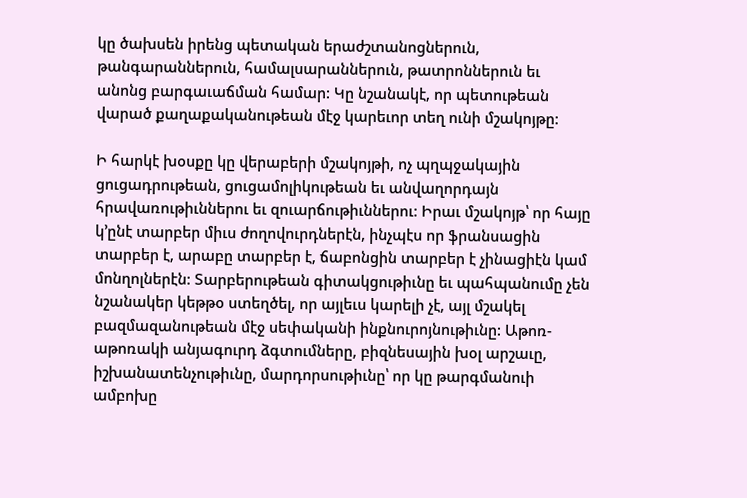կը ծախսեն իրենց պետական երաժշտանոցներուն, թանգարաններուն, համալսարաններուն, թատրոններուն եւ անոնց բարգաւաճման համար: Կը նշանակէ, որ պետութեան վարած քաղաքականութեան մէջ կարեւոր տեղ ունի մշակոյթը:

Ի հարկէ խօսքը կը վերաբերի մշակոյթի, ոչ պղպջակային ցուցադրութեան, ցուցամոլիկութեան եւ անվաղորդայն հրավառութիւններու եւ զուարճութիւններու: Իրաւ մշակոյթ՝ որ հայը կ’ընէ տարբեր միւս ժողովուրդներէն, ինչպէս որ ֆրանսացին տարբեր է, արաբը տարբեր է, ճաբոնցին տարբեր է չինացիէն կամ մոնղոլներէն: Տարբերութեան գիտակցութիւնը եւ պահպանումը չեն նշանակեր կեթթօ ստեղծել, որ այլեւս կարելի չէ, այլ մշակել բազմազանութեան մէջ սեփականի ինքնուրոյնութիւնը: Աթոռ-աթոռակի անյագուրդ ձգտումները, բիզնեսային խօլ արշաւը, իշխանատենչութիւնը, մարդորսութիւնը՝ որ կը թարգմանուի ամբոխը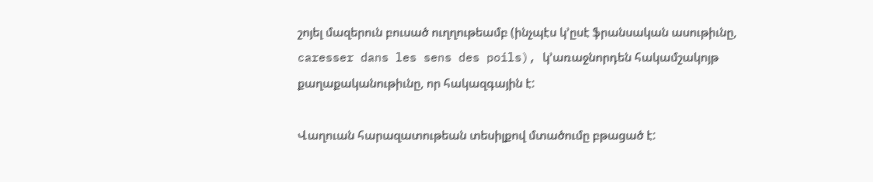շոյել մազերուն բուսած ուղղութեամբ (ինչպէս կ’ըսէ ֆրանսական ասութիւնը, caresser dans les sens des poils), կ’առաջնորդեն հակամշակոյթ քաղաքականութիւնը, որ հակազգային է:

Վաղուան հարազատութեան տեսիլքով մտածումը բթացած է: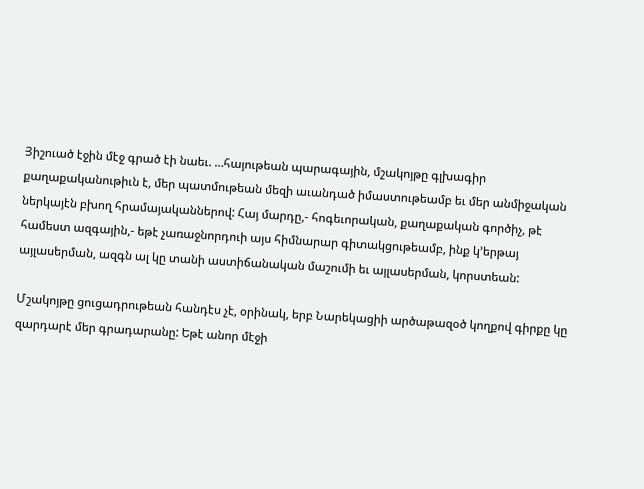Յիշուած էջին մէջ գրած էի նաեւ. …հայութեան պարագային, մշակոյթը գլխագիր քաղաքականութիւն է, մեր պատմութեան մեզի աւանդած իմաստութեամբ եւ մեր անմիջական ներկայէն բխող հրամայականներով: Հայ մարդը,- հոգեւորական, քաղաքական գործիչ, թէ համեստ ազգային,- եթէ չառաջնորդուի այս հիմնարար գիտակցութեամբ, ինք կ’երթայ այլասերման, ազգն ալ կը տանի աստիճանական մաշումի եւ այլասերման, կորստեան:

Մշակոյթը ցուցադրութեան հանդէս չէ, օրինակ, երբ Նարեկացիի արծաթազօծ կողքով գիրքը կը զարդարէ մեր գրադարանը: Եթէ անոր մէջի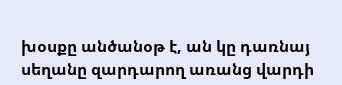խօսքը անծանօթ է, ան կը դառնայ սեղանը զարդարող առանց վարդի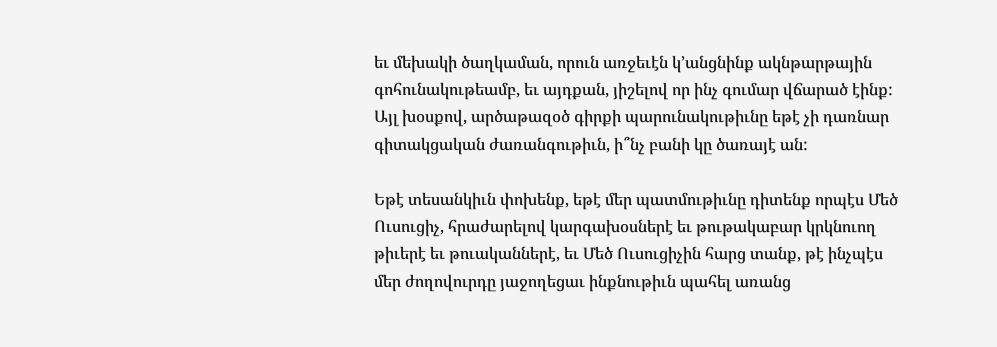եւ մեխակի ծաղկաման, որուն առջեւէն կ’անցնինք ակնթարթային գոհունակութեամբ, եւ այդքան, յիշելով որ ինչ գումար վճարած էինք: Այլ խօսքով, արծաթազօծ գիրքի պարունակութիւնը եթէ չի դառնար գիտակցական ժառանգութիւն, ի՞նչ բանի կը ծառայէ ան:

Եթէ տեսանկիւն փոխենք, եթէ մեր պատմութիւնը դիտենք որպէս Մեծ Ուսուցիչ, հրաժարելով կարգախօսներէ եւ թութակաբար կրկնուող թիւերէ եւ թուականներէ, եւ Մեծ Ուսուցիչին հարց տանք, թէ ինչպէս մեր ժողովուրդը յաջողեցաւ ինքնութիւն պահել առանց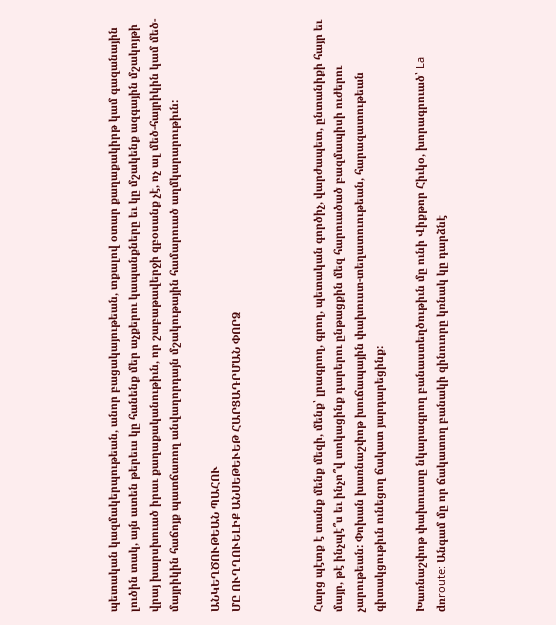պետական կազմակերպութեան, անոր բացակայութեան, տքալով օտար քաղաքակիրթ կամ գազանային լուծին տակ, այն ատեն թերեւս կը հանենք մեր աչքերու կապանքները եւ կը մշակենք ազգային մշակոյթի վրայ խարսխուած իրաւ քաղաքականութիւն, որ շաբաթավերջի զբօսանք չէ, ոչ ալ մեծ-հայրիկին կամ մեծ-մայրիկին հաճոյք պատճառող անվաղորդայն մշակութային համարուած աղմկարարութիւն:

ԱՆԿԵՂԾՈՒԹԵԱՆ ՊԱՀՈՒ
ՄԸ ՈՒՂՂՈՒԵԼԻՔ ԱՆՍԵԹԵՒԵԹ ՀԱՐՑԱԴՐՄԱՆ ՓՈՐՁ



Հարց պէտք է տանք մենք մեզի, մենք՝ լրագրող, գրող, պետական գործիչ, վարժապետ, ընտանիքի հայր եւ մայր, թէ ինչպէ՞ս եւ ինչո՞վ տոկացինք դարերու ընթացքին մեզ հարուածած բազմապիսի ուժերու չարութեան: Փոխան խառնաշփոթ խուճապային փախուստ-տեղատուութեան, հարազատութեան գիտակցութիւն ունեցող ճակատ յարդարեցինք:

Խառնաշփոթ փախուստը նկարագրող բանաստեղծութիւն մը ունի Վիքթոր Հիւկօ, խորագրուած՝ La dռroute: Անգամ մը որ ճակատող բանակի զինուորը կռնակ կը դարձնէ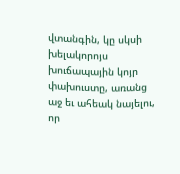վտանգին, կը սկսի խելակորոյս խուճապային կոյր փախուստը, առանց աջ եւ ահեակ նայելու, որ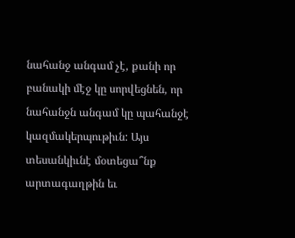նահանջ անգամ չէ, քանի որ բանակի մէջ կը սորվեցնեն, որ նահանջն անգամ կը պահանջէ կազմակերպութիւն: Այս տեսանկիւնէ մօտեցա՞նք արտագաղթին եւ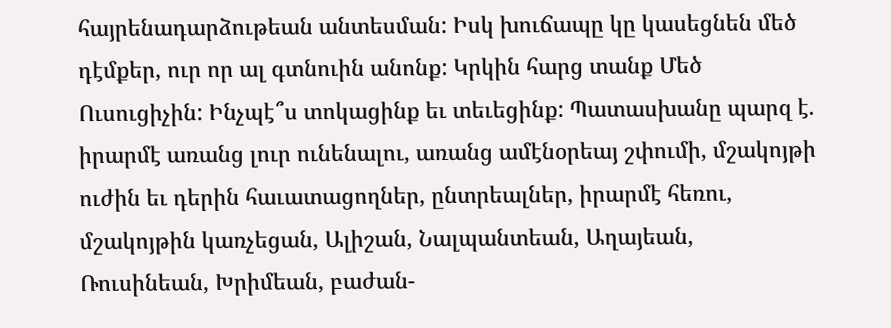հայրենադարձութեան անտեսման: Իսկ խուճապը կը կասեցնեն մեծ դէմքեր, ուր որ ալ գտնուին անոնք: Կրկին հարց տանք Մեծ Ուսուցիչին: Ինչպէ՞ս տոկացինք եւ տեւեցինք: Պատասխանը պարզ է. իրարմէ առանց լուր ունենալու, առանց ամէնօրեայ շփումի, մշակոյթի ուժին եւ դերին հաւատացողներ, ընտրեալներ, իրարմէ հեռու, մշակոյթին կառչեցան, Ալիշան, Նալպանտեան, Աղայեան, Ռուսինեան, Խրիմեան, բաժան-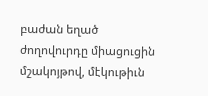բաժան եղած ժողովուրդը միացուցին մշակոյթով, մէկութիւն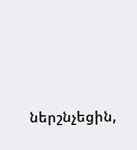ներշնչեցին,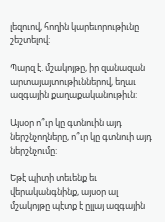լեզուով, հողին կարեւորութիւնը շեշտելով:

Պարզ է. մշակոյթը, իր զանազան արտայայտութիւններով, եղաւ ազգային քաղաքականութիւն:

Այսօր ո՞ւր կը գտնուին այդ ներշնչողները, ո՞ւր կը գտնուի այդ ներշնչումը:

Եթէ պիտի տեւենք եւ վերականգնինք, այսօր ալ մշակոյթը պէտք է ըլլայ ազգային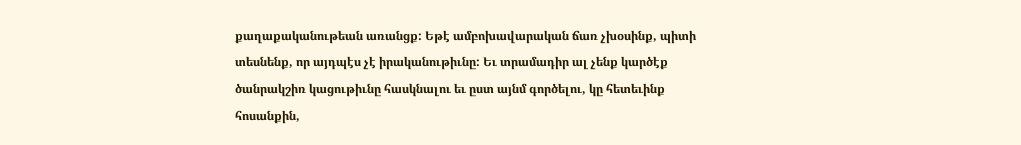քաղաքականութեան առանցք: Եթէ ամբոխավարական ճառ չխօսինք, պիտի տեսնենք, որ այդպէս չէ իրականութիւնը: Եւ տրամադիր ալ չենք կարծէք ծանրակշիռ կացութիւնը հասկնալու եւ ըստ այնմ գործելու, կը հետեւինք հոսանքին,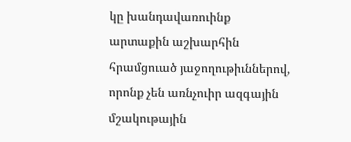կը խանդավառուինք արտաքին աշխարհին հրամցուած յաջողութիւններով, որոնք չեն առնչուիր ազգային մշակութային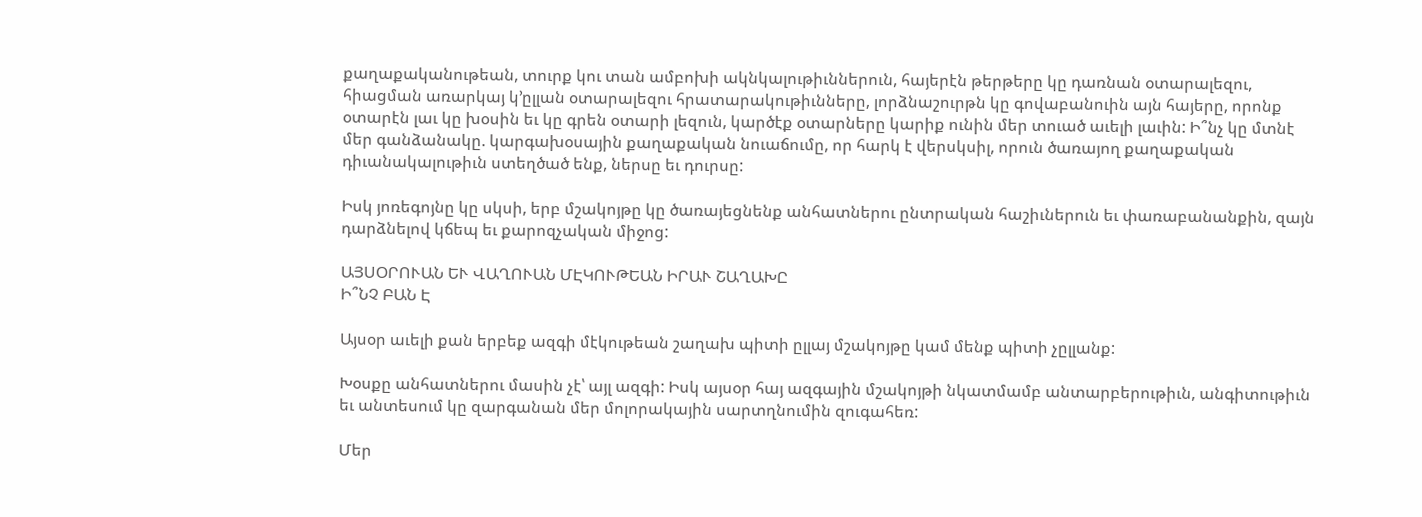քաղաքականութեան, տուրք կու տան ամբոխի ակնկալութիւններուն, հայերէն թերթերը կը դառնան օտարալեզու, հիացման առարկայ կ’ըլլան օտարալեզու հրատարակութիւնները, լորձնաշուրթն կը գովաբանուին այն հայերը, որոնք օտարէն լաւ կը խօսին եւ կը գրեն օտարի լեզուն, կարծէք օտարները կարիք ունին մեր տուած աւելի լաւին: Ի՞նչ կը մտնէ մեր գանձանակը. կարգախօսային քաղաքական նուաճումը, որ հարկ է վերսկսիլ, որուն ծառայող քաղաքական դիւանակալութիւն ստեղծած ենք, ներսը եւ դուրսը:

Իսկ յոռեգոյնը կը սկսի, երբ մշակոյթը կը ծառայեցնենք անհատներու ընտրական հաշիւներուն եւ փառաբանանքին, զայն դարձնելով կճեպ եւ քարոզչական միջոց:

ԱՅՍՕՐՈՒԱՆ ԵՒ ՎԱՂՈՒԱՆ ՄԷԿՈՒԹԵԱՆ ԻՐԱՒ ՇԱՂԱԽԸ
Ի՞ՆՉ ԲԱՆ Է

Այսօր աւելի քան երբեք ազգի մէկութեան շաղախ պիտի ըլլայ մշակոյթը կամ մենք պիտի չըլլանք:

Խօսքը անհատներու մասին չէ՝ այլ ազգի: Իսկ այսօր հայ ազգային մշակոյթի նկատմամբ անտարբերութիւն, անգիտութիւն եւ անտեսում կը զարգանան մեր մոլորակային սարտղնումին զուգահեռ:

Մեր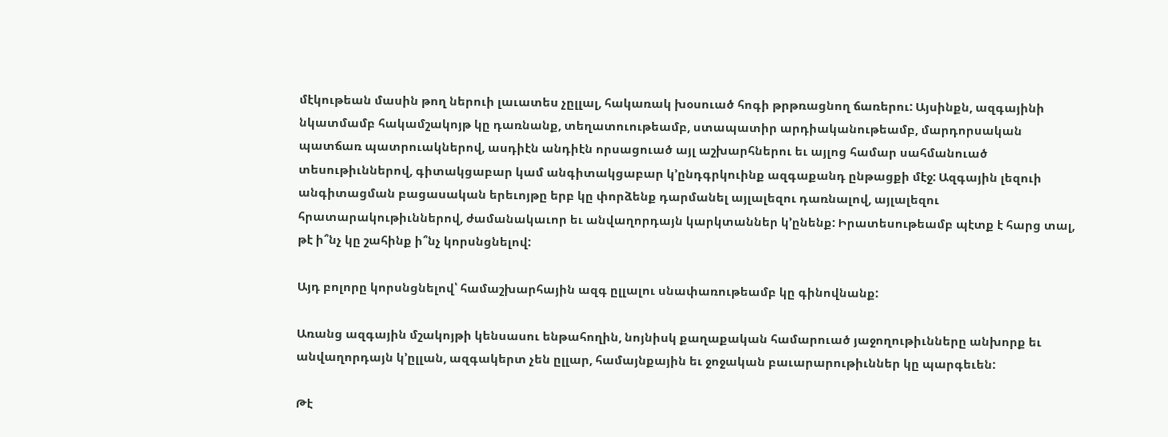մէկութեան մասին թող ներուի լաւատես չըլլալ, հակառակ խօսուած հոգի թրթռացնող ճառերու: Այսինքն, ազգայինի նկատմամբ հակամշակոյթ կը դառնանք, տեղատուութեամբ, ստապատիր արդիականութեամբ, մարդորսական պատճառ պատրուակներով, ասդիէն անդիէն որսացուած այլ աշխարհներու եւ այլոց համար սահմանուած տեսութիւններով, գիտակցաբար կամ անգիտակցաբար կ’ընդգրկուինք ազգաքանդ ընթացքի մէջ: Ազգային լեզուի անգիտացման բացասական երեւոյթը երբ կը փորձենք դարմանել այլալեզու դառնալով, այլալեզու հրատարակութիւններով, ժամանակաւոր եւ անվաղորդայն կարկտաններ կ’ընենք: Իրատեսութեամբ պէտք է հարց տալ, թէ ի՞նչ կը շահինք ի՞նչ կորսնցնելով:

Այդ բոլորը կորսնցնելով՝ համաշխարհային ազգ ըլլալու սնափառութեամբ կը գինովնանք:

Առանց ազգային մշակոյթի կենսասու ենթահողին, նոյնիսկ քաղաքական համարուած յաջողութիւնները անխորք եւ անվաղորդայն կ’ըլլան, ազգակերտ չեն ըլլար, համայնքային եւ ջոջական բաւարարութիւններ կը պարգեւեն:

Թէ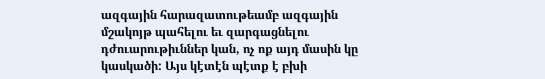ազգային հարազատութեամբ ազգային մշակոյթ պահելու եւ զարգացնելու դժուարութիւններ կան, ոչ ոք այդ մասին կը կասկածի: Այս կէտէն պէտք է բխի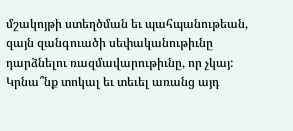մշակոյթի ստեղծման եւ պահպանութեան, զայն զանգուածի սեփականութիւնը դարձնելու ռազմավարութիւնը, որ չկայ: Կրնա՞նք տոկալ եւ տեւել առանց այդ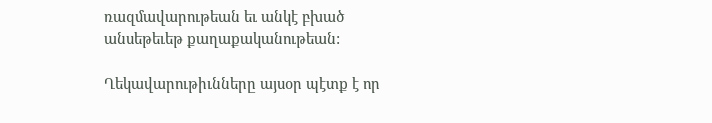ռազմավարութեան եւ անկէ բխած անսեթեւեթ քաղաքականութեան:

Ղեկավարութիւնները այսօր պէտք է որ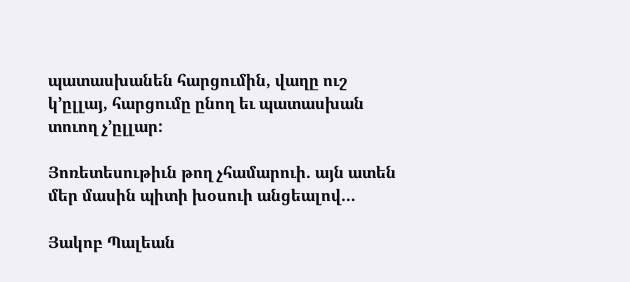պատասխանեն հարցումին, վաղը ուշ կ’ըլլայ, հարցումը ընող եւ պատասխան տուող չ’ըլլար:

Յոռետեսութիւն թող չհամարուի. այն ատեն մեր մասին պիտի խօսուի անցեալով…

Յակոբ Պալեան